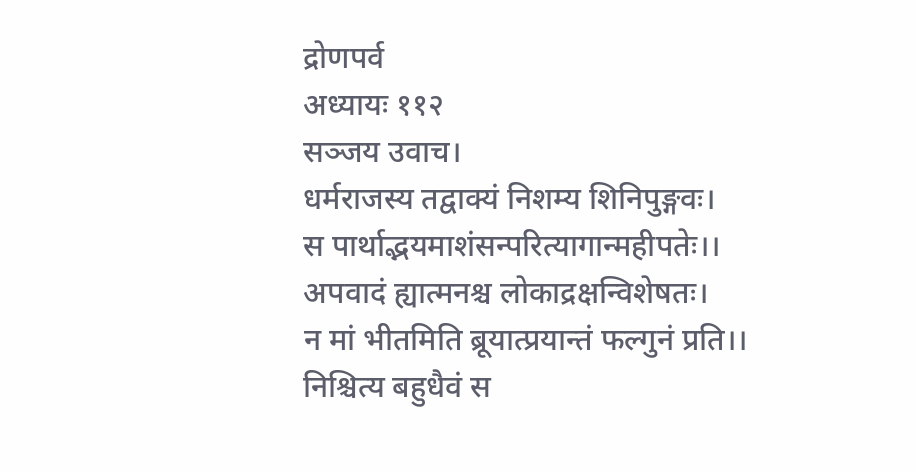द्रोणपर्व
अध्यायः ११२
सञ्जय उवाच।
धर्मराजस्य तद्वाक्यं निशम्य शिनिपुङ्गवः।
स पार्थाद्भयमाशंसन्परित्यागान्महीपतेः।।
अपवादं ह्यात्मनश्च लोकाद्रक्षन्विशेषतः।
न मां भीतमिति ब्रूयात्प्रयान्तं फल्गुनं प्रति।।
निश्चित्य बहुधैवं स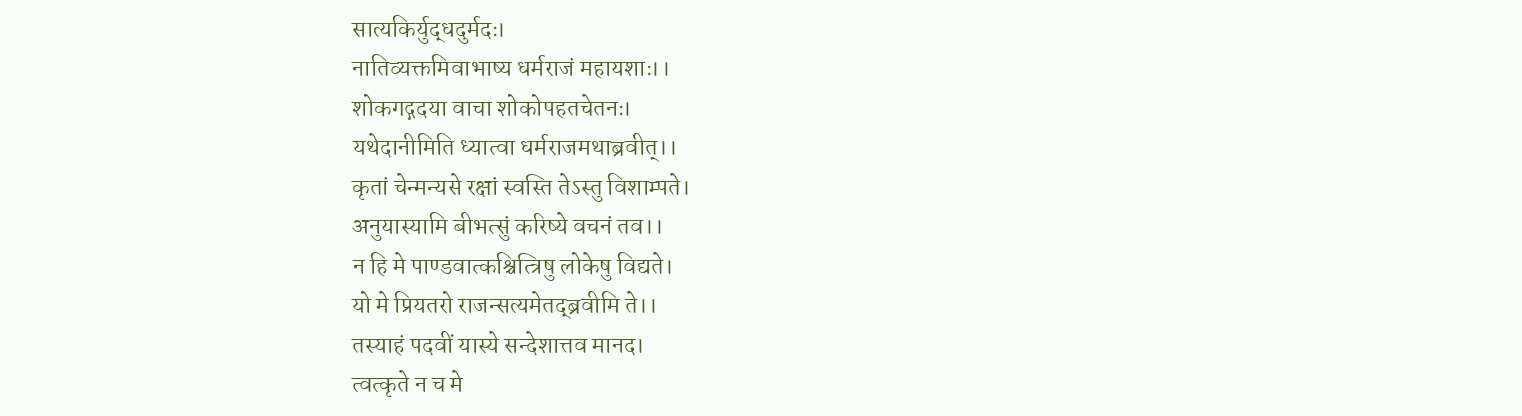सात्यकिर्युद्धदुर्मदः।
नातिव्यक्तमिवाभाष्य धर्मराजं महायशाः।।
शोकगद्गदया वाचा शोकोपहतचेतनः।
यथेदानीमिति ध्यात्वा धर्मराजमथाब्रवीत्।।
कृतां चेन्मन्यसे रक्षां स्वस्ति तेऽस्तु विशाम्पते।
अनुयास्यामि बीभत्सुं करिष्ये वचनं तव।।
न हि मे पाण्डवात्कश्चित्त्रिषु लोकेषु विद्यते।
यो मे प्रियतरो राजन्सत्यमेतद्ब्रवीमि ते।।
तस्याहं पदवीं यास्ये सन्देशात्तव मानद।
त्वत्कृते न च मे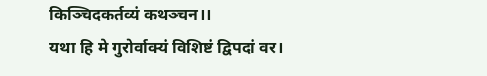किञ्चिदकर्तव्यं कथञ्चन।।
यथा हि मे गुरोर्वाक्यं विशिष्टं द्विपदां वर।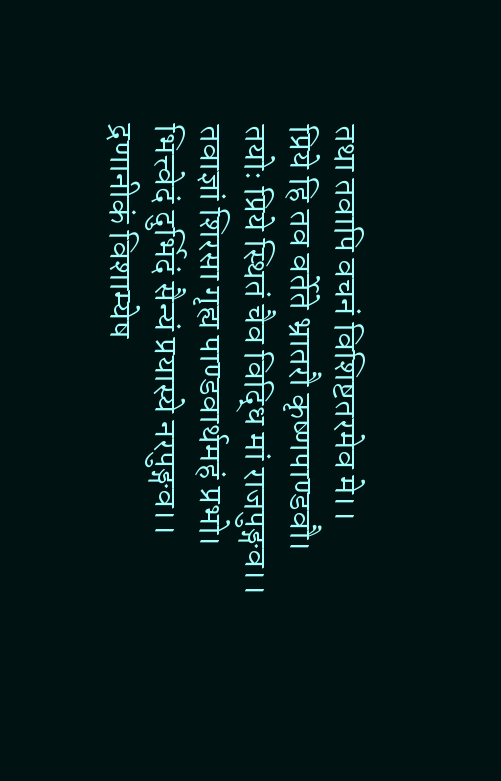तथा तवापि वचनं विशिष्टतरमेव मे।।
प्रिये हि तव वर्तेते भ्रातरौ कृष्णपाण्डवौ।
तयोः प्रिये स्थितं चैव विद्धि मां राजपुङ्गव।।
तवाज्ञां शिरसा गृह्य पाण्डवार्थमहं प्रभो।
भित्त्वेदं दुर्भिदं सैन्यं प्रयास्ये नरपुङ्गव।।
द्रणानीकं विशाम्येष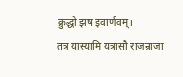क्रुद्धो झष इवार्णवम्।
तत्र यास्यामि यत्रासौ राजन्राजा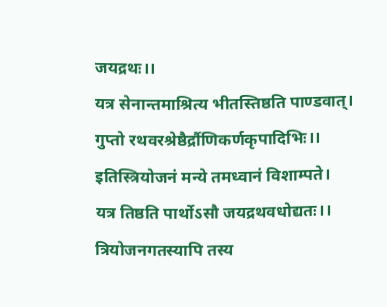जयद्रथः।।
यत्र सेनान्तमाश्रित्य भीतस्तिष्ठति पाण्डवात्।
गुप्तो रथवरश्रेष्ठैर्द्रौणिकर्णकृपादिभिः।।
इतिस्त्रियोजनं मन्ये तमध्वानं विशाम्पते।
यत्र तिष्ठति पार्थोऽसौ जयद्रथवधोद्यतः।।
त्रियोजनगतस्यापि तस्य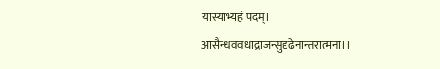यास्याभ्यहं पदम्।
आसैन्धववधाद्राजन्सुदृढेनान्तरात्मना।।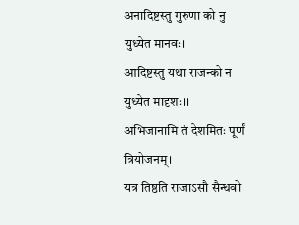अनादिष्टस्तु गुरुणा को नु युध्येत मानवः।
आदिष्टस्तु यथा राजन्को न युध्येत मादृशः।।
अभिजानामि तं देशमितः पूर्णं त्रियोजनम्।
यत्र तिष्ठति राजाऽसौ सैन्धवो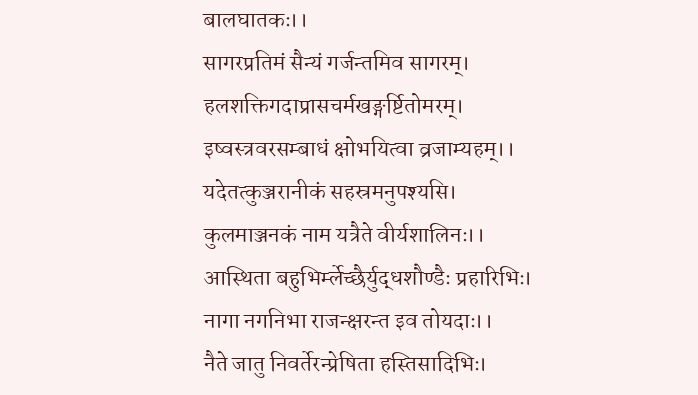बालघातकः।।
सागरप्रतिमं सैन्यं गर्जन्तमिव सागरम्।
हलशक्तिगदाप्रासचर्मखङ्गर्ष्टितोमरम्।
इष्वस्त्रवरसम्बाधं क्षोभयित्वा व्रजाम्यहम्।।
यदेतत्कुञ्जरानीकं सहस्रमनुपश्यसि।
कुलमाञ्जनकं नाम यत्रैते वीर्यशालिनः।।
आस्थिता बहुभिर्म्लेच्छैर्युद्धशौण्डैः प्रहारिभिः।
नागा नगनिभा राजन्क्षरन्त इव तोयदाः।।
नैते जातु निवर्तेरन्प्रेषिता हस्तिसादिभिः।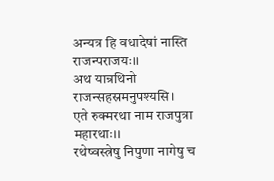अन्यत्र हि वधादेषां नास्ति राजन्पराजयः।।
अथ यान्रथिनो राजन्सहस्रमनुपश्यसि।
एते रुक्मरथा नाम राजपुत्रा महारथाः।।
रथेष्वस्त्रेषु निपुणा नागेषु च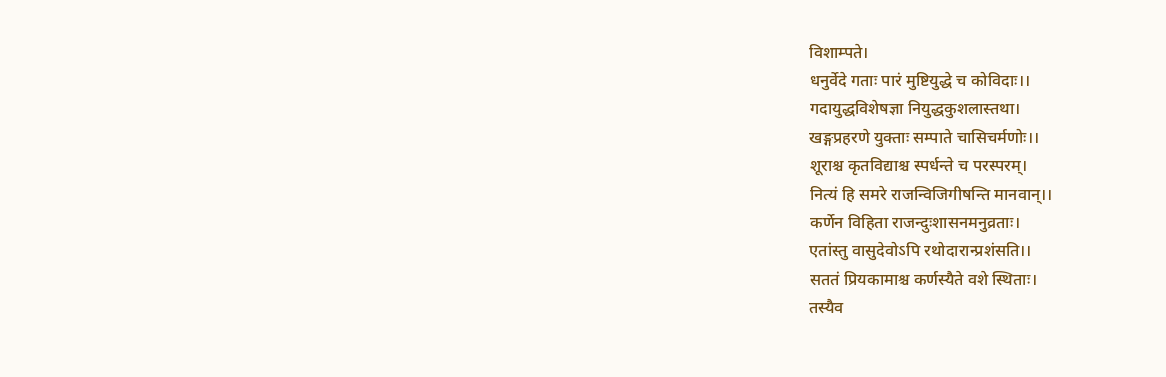विशाम्पते।
धनुर्वेदे गताः पारं मुष्टियुद्धे च कोविदाः।।
गदायुद्धविशेषज्ञा नियुद्धकुशलास्तथा।
खङ्गप्रहरणे युक्ताः सम्पाते चासिचर्मणोः।।
शूराश्च कृतविद्याश्च स्पर्धन्ते च परस्परम्।
नित्यं हि समरे राजन्विजिगीषन्ति मानवान्।।
कर्णेन विहिता राजन्दुःशासनमनुव्रताः।
एतांस्तु वासुदेवोऽपि रथोदारान्प्रशंसति।।
सततं प्रियकामाश्च कर्णस्यैते वशे स्थिताः।
तस्यैव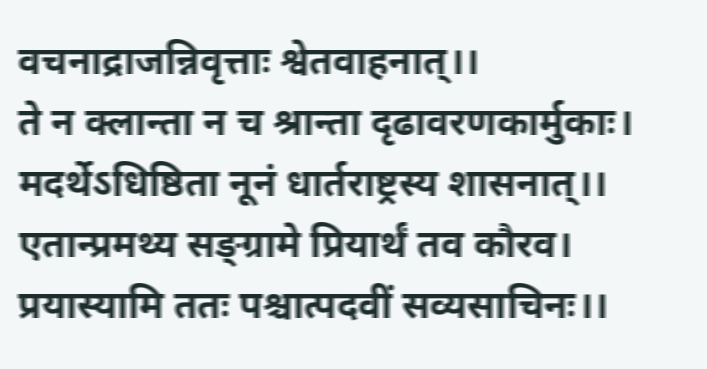वचनाद्राजन्निवृत्ताः श्वेतवाहनात्।।
ते न क्लान्ता न च श्रान्ता दृढावरणकार्मुकाः।
मदर्थेऽधिष्ठिता नूनं धार्तराष्ट्रस्य शासनात्।।
एतान्प्रमथ्य सङ्ग्रामे प्रियार्थं तव कौरव।
प्रयास्यामि ततः पश्चात्पदवीं सव्यसाचिनः।।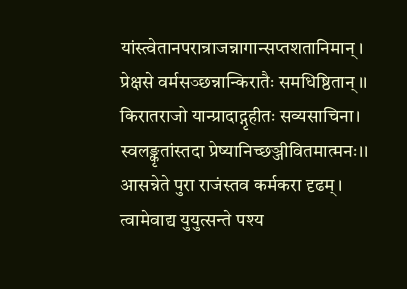यांस्त्वेतानपरान्राजन्नागान्सप्तशतानिमान्।
प्रेक्षसे वर्मसञ्छन्नान्किरातैः समधिष्ठितान्।।
किरातराजो यान्प्रादाद्गृहीतः सव्यसाचिना।
स्वलङ्कृतांस्तदा प्रेष्यानिच्छञ्जीवितमात्मनः।।
आसन्नेते पुरा राजंस्तव कर्मकरा दृढम्।
त्वामेवाद्य युयुत्सन्ते पश्य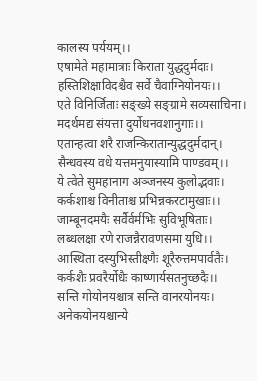कालस्य पर्ययम्।।
एषामेते महामात्राः किराता युद्धदुर्मदाः।
हस्तिशिक्षाविदश्चैव सर्वे चैवाग्नियोनयः।।
एते विनिर्जिताः सङ्ख्ये सङ्ग्रामे सव्यसाचिना।
मदर्थमद्य संयत्ता दुर्योधनवशानुगाः।।
एतान्हत्वा शरै राजन्किरातान्युद्धदुर्मदान्।
सैन्धवस्य वधे यत्तमनुयास्यामि पाण्डवम्।।
ये त्वेते सुमहानाग अञ्जनस्य कुलोद्भवाः।
कर्कशाश्च विनीताश्च प्रभिन्नकरटामुखाः।।
जाम्बूनदमयैः सर्वैर्वर्मभिः सुविभूषिताः।
लब्धलक्षा रणे राजन्नैरावणसमा युधि।।
आस्थिता दस्युभिस्तीक्ष्णैः शूरैरुत्तमपार्वतैः।
कर्कशैः प्रवरैर्योधैः काष्णार्यसतनुच्छदैः।।
सन्ति गोयोनयश्चात्र सन्ति वानरयोनयः।
अनेकयोनयश्चान्ये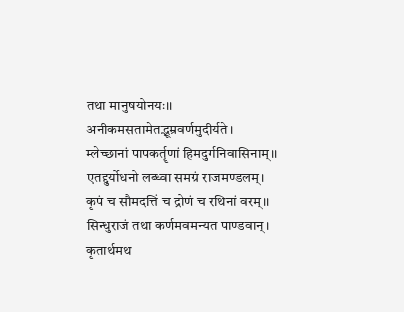तथा मानुषयोनयः।।
अनीकमसतामेतद्भूम्रवर्णमुदीर्यते।
म्लेच्छानां पापकर्तॄणां हिमदुर्गनिवासिनाम्।।
एतद्दुर्योधनो लब्ध्वा समग्रं राजमण्डलम्।
कृपं च सौमदत्तिं च द्रोणं च रथिनां वरम्।।
सिन्धुराजं तथा कर्णमवमन्यत पाण्डवान्।
कृतार्थमथ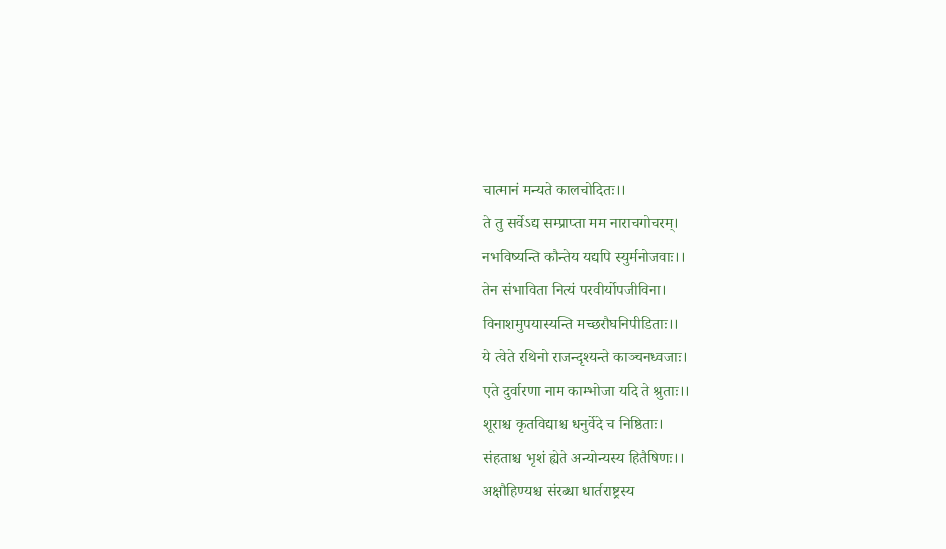चात्मानं मन्यते कालचोदितः।।
ते तु सर्वेऽद्य सम्प्राप्ता मम नाराचगोचरम्।
नभविष्यन्ति कौन्तेय यद्यपि स्युर्मनोजवाः।।
तेन संभाविता नित्यं परवीर्योपजीविना।
विनाशमुपयास्यन्ति मच्छरौघनिपीडिताः।।
ये त्वेते रथिनो राजन्दृश्यन्ते काञ्चनध्वजाः।
एते दुर्वारणा नाम काम्भोजा यदि ते श्रुताः।।
शूराश्च कृतविद्याश्च धनुर्वेदे च निष्ठिताः।
संहताश्च भृशं ह्येते अन्योन्यस्य हितैषिणः।।
अक्षौहिण्यश्च संरब्धा धार्तराष्ट्रस्य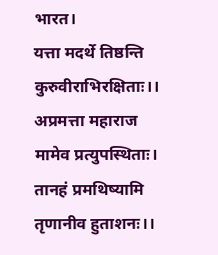भारत।
यत्ता मदर्थे तिष्ठन्ति कुरुवीराभिरक्षिताः।।
अप्रमत्ता महाराज मामेव प्रत्युपस्थिताः।
तानहं प्रमथिष्यामि तृणानीव हुताशनः।।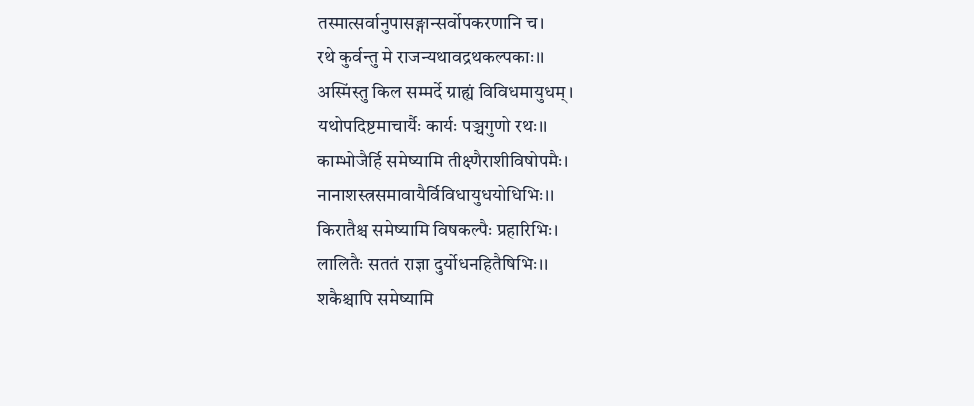तस्मात्सर्वानुपासङ्गान्सर्वोपकरणानि च।
रथे कुर्वन्तु मे राजन्यथावद्रथकल्पकाः।।
अस्मिंस्तु किल सम्मर्दे ग्राह्यं विविधमायुधम्।
यथोपदिष्टमाचार्यैः कार्यः पञ्चगुणो रथः।।
काम्भोजैर्हि समेष्यामि तीक्ष्णैराशीविषोपमैः।
नानाशस्त्रसमावायैर्विविधायुधयोधिभिः।।
किरातैश्च समेष्यामि विषकल्पैः प्रहारिभिः।
लालितैः सततं राज्ञा दुर्योधनहितैषिभिः।।
शकैश्चापि समेष्यामि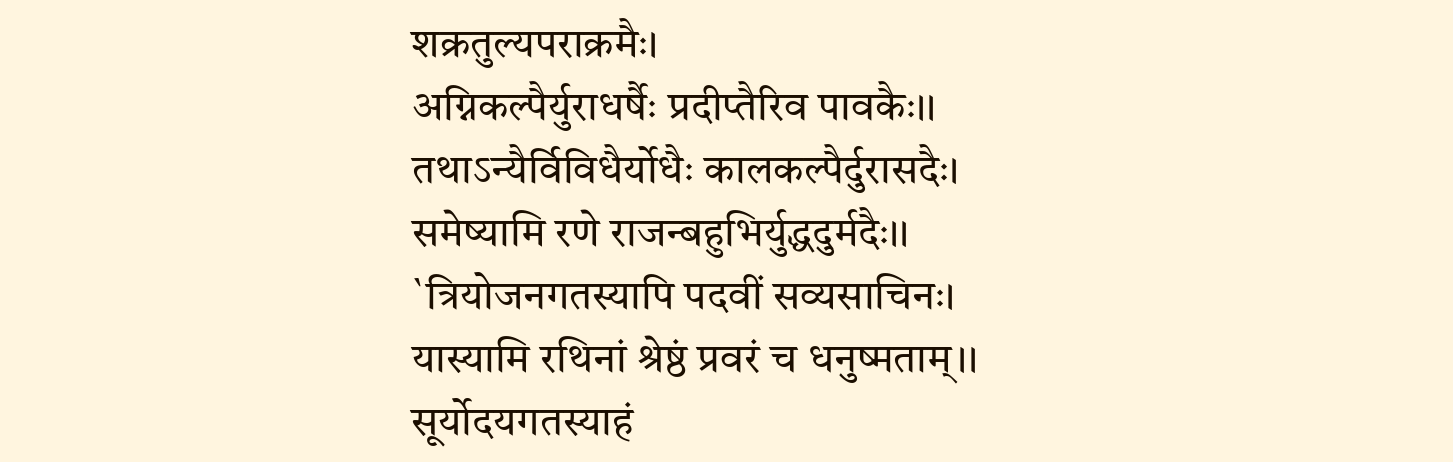शक्रतुल्यपराक्रमैः।
अग्निकल्पैर्युराधर्षैः प्रदीप्तैरिव पावकैः।।
तथाऽन्यैर्विविधैर्योधैः कालकल्पैर्दुरासदैः।
समेष्यामि रणे राजन्बहुभिर्युद्धदुर्मदैः।।
`त्रियोजनगतस्यापि पदवीं सव्यसाचिनः।
यास्यामि रथिनां श्रेष्ठं प्रवरं च धनुष्मताम्।।
सूर्योदयगतस्याहं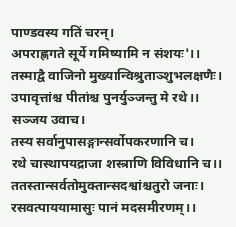पाण्डवस्य गतिं चरन्।
अपराह्णगते सूर्ये गमिष्यामि न संशयः'।।
तस्माद्वै वाजिनो मुख्यान्विश्रुताञ्शुभलक्षणैः।
उपावृत्तांश्च पीतांश्च पुनर्युञ्जन्तु मे रथे।।
सञ्जय उवाच।
तस्य सर्वानुपासङ्गान्सर्वोपकरणानि च।
रथे चास्थापयद्राजा शस्त्राणि विविधानि च।।
ततस्तान्सर्वतोमुक्तान्सदश्वांश्चतुरो जनाः।
रसवत्पाययामासुः पानं मदसमीरणम्।।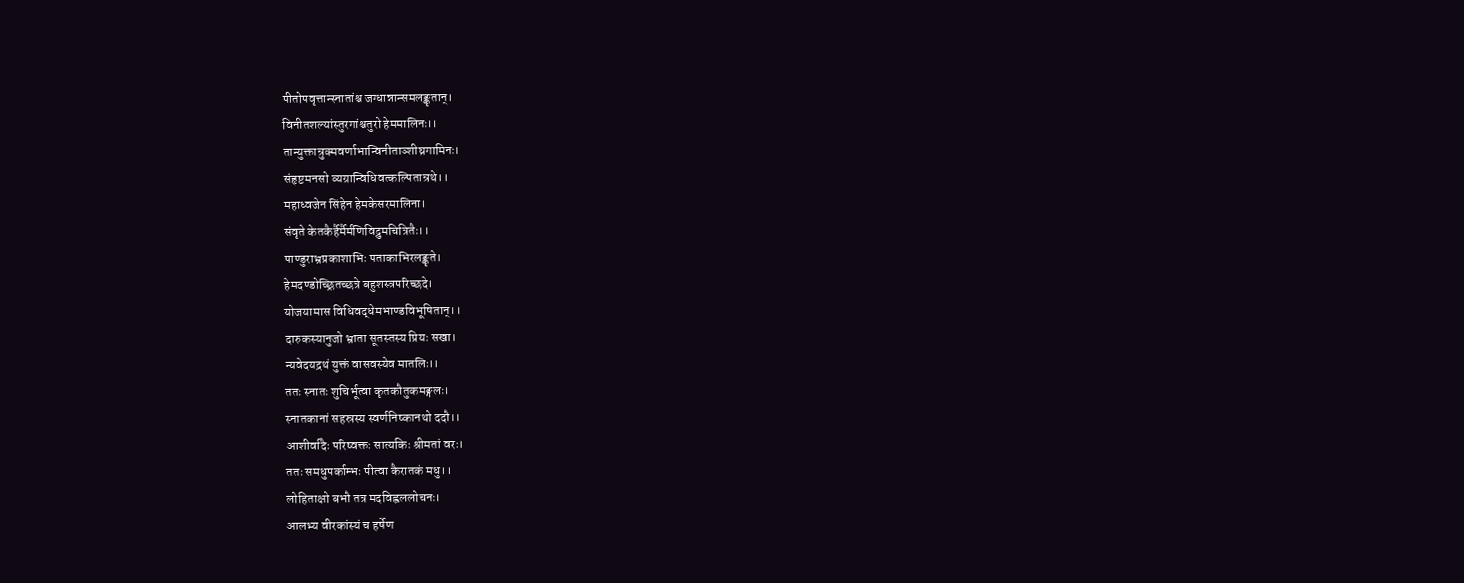पीतोपवृत्तान्स्नातांश्च जग्धान्नान्समलङ्कृतान्।
विनीतशल्यांस्तुरगांश्चतुरो हेममालिनः।।
तान्युक्तान्रुक्मवर्णाभान्विनीताञ्शीघ्रगामिनः।
संहृष्टमनसो व्यग्रान्विधिवत्कल्पितान्रथे।।
महाध्वजेन सिंहेन हेमकेसरमालिना।
संवृते केतकैर्हैर्मैर्मणिविद्रुमचित्रितैः।।
पाण्डुराभ्रप्रकाशाभिः पताकाभिरलङ्कृते।
हेमदण्डोच्छ्रितच्छत्रे बहुशस्त्रपरिच्छदे।
योजयामास विधिवद्धेमभाण्डविभूषितान्।।
दारुकस्यानुजो भ्राता सूतस्तस्य प्रियः सखा।
न्यवेदयद्रथं युक्तं वासवस्येव मातलिः।।
ततः स्नातः शुचिर्भूत्वा कृतकौतुकमङ्गलः।
स्नातकानां सहस्रस्य स्वर्णनिष्कानथो ददौ।।
आशीर्वादैः परिष्वक्तः सात्यकिः श्रीमतां वरः।
ततः समधुपर्काम्भः पीत्वा कैरातकं मधु।।
लोहिताक्षो बभौ तत्र मदविह्वललोचनः।
आलभ्य वीरकांस्यं च हर्षेण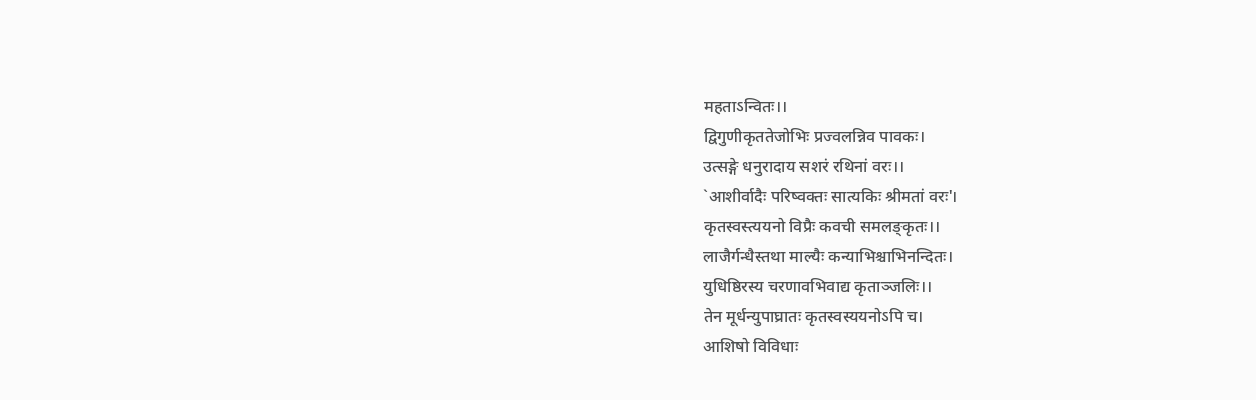महताऽन्वितः।।
द्विगुणीकृततेजोभिः प्रज्वलन्निव पावकः।
उत्सङ्गे धनुरादाय सशरं रथिनां वरः।।
`आशीर्वादैः परिष्वक्तः सात्यकिः श्रीमतां वरः'।
कृतस्वस्त्ययनो विप्रैः कवची समलङ्कृतः।।
लाजैर्गन्धैस्तथा माल्यैः कन्याभिश्चाभिनन्दितः।
युधिष्ठिरस्य चरणावभिवाद्य कृताञ्जलिः।।
तेन मूर्धन्युपाघ्रातः कृतस्वस्ययनोऽपि च।
आशिषो विविधाः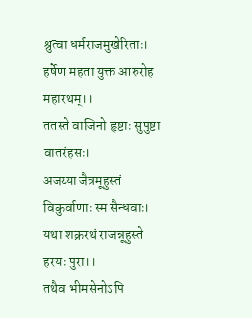श्रुत्वा धर्मराजमुखेरिताः।
हर्षेण महता युक्त आरुरोह महारथम्।।
ततस्ते वाजिनो हृष्टाः सुपुष्टा वातरंहसः।
अजय्या जैत्रमूहुस्तं विकुर्वाणाः स्म सैन्धवाः।
यथा शक्ररथं राजन्नूहुस्ते हरयः पुरा।।
तथैव भीमसेनोऽपि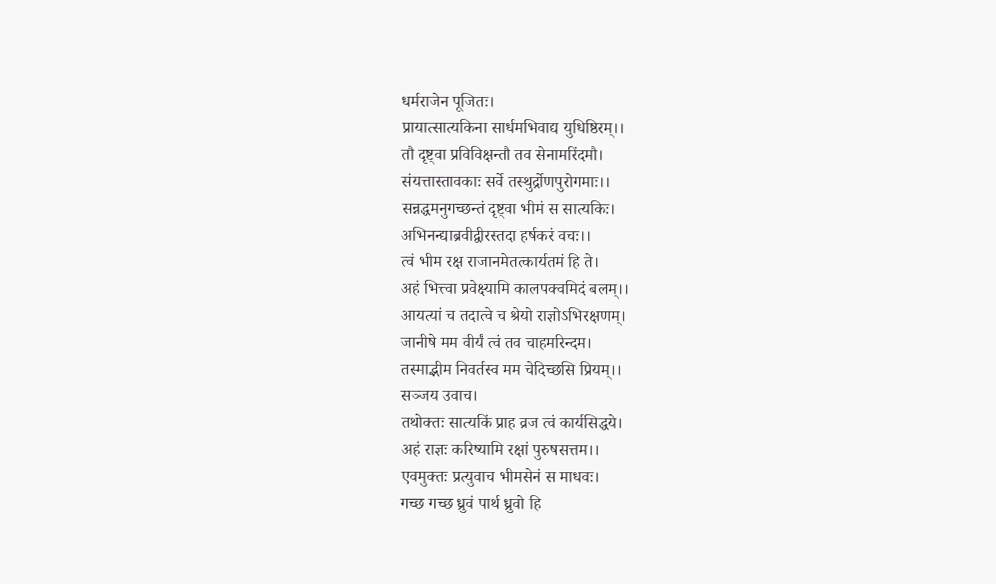धर्मराजेन पूजितः।
प्रायात्सात्यकिना सार्धमभिवाद्य युधिष्ठिरम्।।
तौ दृष्ट्वा प्रविविक्षन्तौ तव सेनामरिंदमौ।
संयत्तास्तावकाः सर्वे तस्थुर्द्रोणपुरोगमाः।।
सन्नद्धमनुगच्छन्तं दृष्ट्वा भीमं स सात्यकिः।
अभिनन्द्याब्रवीद्वीरस्तदा हर्षकरं वचः।।
त्वं भीम रक्ष राजानमेतत्कार्यतमं हि ते।
अहं भित्त्वा प्रवेक्ष्यामि कालपक्वमिदं बलम्।।
आयत्यां च तदात्वे च श्रेयो राज्ञोऽभिरक्षणम्।
जानीषे मम वीर्यं त्वं तव चाहमरिन्दम।
तस्माद्भीम निवर्तस्व मम चेदिच्छसि प्रियम्।।
सञ्जय उवाच।
तथोक्तः सात्यकिं प्राह व्रज त्वं कार्यसिद्धये।
अहं राज्ञः करिष्यामि रक्षां पुरुषसत्तम।।
एवमुक्तः प्रत्युवाच भीमसेनं स माधवः।
गच्छ गच्छ ध्रुवं पार्थ ध्रुवो हि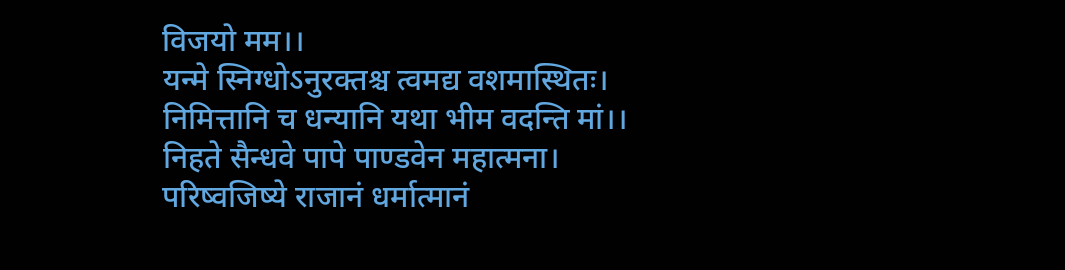विजयो मम।।
यन्मे स्निग्धोऽनुरक्तश्च त्वमद्य वशमास्थितः।
निमित्तानि च धन्यानि यथा भीम वदन्ति मां।।
निहते सैन्धवे पापे पाण्डवेन महात्मना।
परिष्वजिष्ये राजानं धर्मात्मानं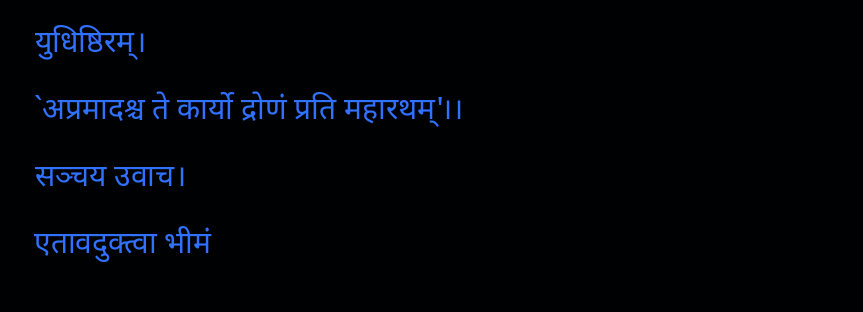युधिष्ठिरम्।
`अप्रमादश्च ते कार्यो द्रोणं प्रति महारथम्'।।
सञ्चय उवाच।
एतावदुक्त्वा भीमं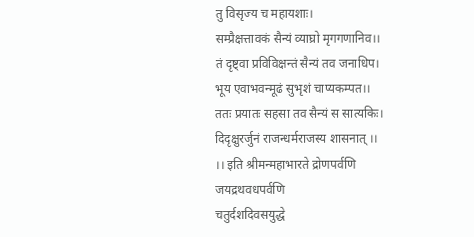तु विसृज्य च महायशाः।
सम्प्रैक्षत्तावकं सैन्यं व्याघ्रो मृगगणानिव।।
तं दृष्ट्वा प्रविविक्षन्तं सैन्यं तव जनाधिप।
भूय एवाभवन्मूढं सुभृशं चाप्यकम्पत।।
ततः प्रयातः सहसा तव सैन्यं स सात्यकिः।
दिदृक्षुरर्जुनं राजन्धर्मराजस्य शासनात् ।।
।। इति श्रीमन्महाभारते द्रोणपर्वणि जयद्रथवधपर्वणि
चतुर्दशदिवसयुद्धे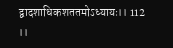द्वादशाधिकशततमोऽध्यायः।। 112 ।।